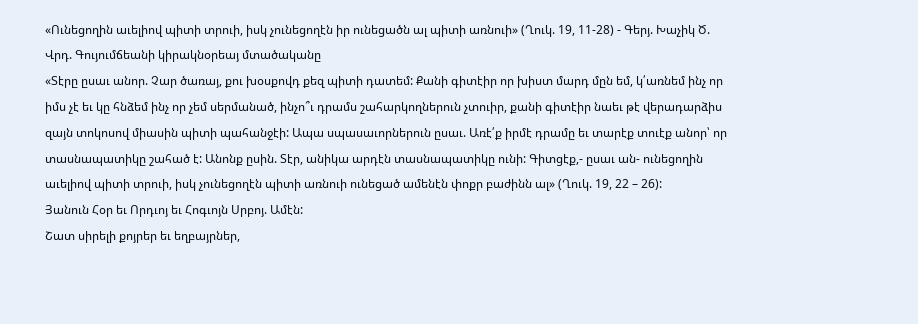«Ունեցողին աւելիով պիտի տրուի, իսկ չունեցողէն իր ունեցածն ալ պիտի առնուի» (Ղուկ. 19, 11-28) - Գերյ. Խաչիկ Ծ. Վրդ. Գույումճեանի կիրակնօրեայ մտածականը
«Տէրը ըսաւ անոր. Չար ծառայ, քու խօսքովդ քեզ պիտի դատեմ: Քանի գիտէիր որ խիստ մարդ մըն եմ, կ՛առնեմ ինչ որ իմս չէ եւ կը հնձեմ ինչ որ չեմ սերմանած, ինչո՞ւ դրամս շահարկողներուն չտուիր, քանի գիտէիր նաեւ թէ վերադարձիս զայն տոկոսով միասին պիտի պահանջէի: Ապա սպասաւորներուն ըսաւ. Առէ՛ք իրմէ դրամը եւ տարէք տուէք անոր՝ որ տասնապատիկը շահած է: Անոնք ըսին. Տէր, անիկա արդէն տասնապատիկը ունի: Գիտցէք,- ըսաւ ան- ունեցողին աւելիով պիտի տրուի, իսկ չունեցողէն պիտի առնուի ունեցած ամենէն փոքր բաժինն ալ» (Ղուկ. 19, 22 – 26):
Յանուն Հօր եւ Որդւոյ եւ Հոգւոյն Սրբոյ. Ամէն:
Շատ սիրելի քոյրեր եւ եղբայրներ,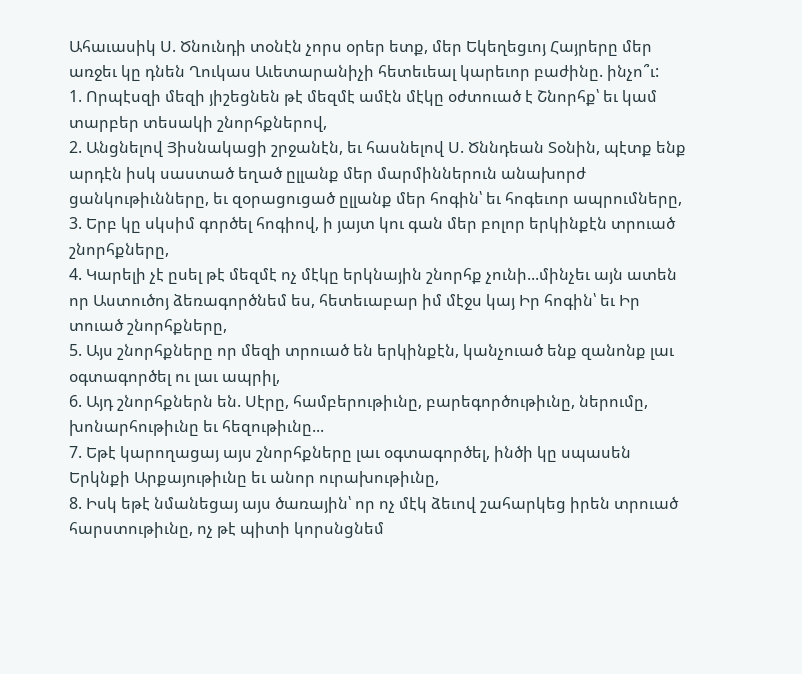Ահաւասիկ Ս. Ծնունդի տօնէն չորս օրեր ետք, մեր Եկեղեցւոյ Հայրերը մեր առջեւ կը դնեն Ղուկաս Աւետարանիչի հետեւեալ կարեւոր բաժինը. ինչո՞ւ:
1. Որպէսզի մեզի յիշեցնեն թէ մեզմէ ամէն մէկը օժտուած է Շնորհք՝ եւ կամ տարբեր տեսակի շնորհքներով,
2. Անցնելով Յիսնակացի շրջանէն, եւ հասնելով Ս. Ծննդեան Տօնին, պէտք ենք արդէն իսկ սաստած եղած ըլլանք մեր մարմիններուն անախորժ ցանկութիւնները, եւ զօրացուցած ըլլանք մեր հոգին՝ եւ հոգեւոր ապրումները,
3. Երբ կը սկսիմ գործել հոգիով, ի յայտ կու գան մեր բոլոր երկինքէն տրուած շնորհքները,
4. Կարելի չէ ըսել թէ մեզմէ ոչ մէկը երկնային շնորհք չունի...մինչեւ այն ատեն որ Աստուծոյ ձեռագործնեմ ես, հետեւաբար իմ մէջս կայ Իր հոգին՝ եւ Իր տուած շնորհքները,
5. Այս շնորհքները որ մեզի տրուած են երկինքէն, կանչուած ենք զանոնք լաւ օգտագործել ու լաւ ապրիլ,
6. Այդ շնորհքներն են. Սէրը, համբերութիւնը, բարեգործութիւնը, ներումը, խոնարհութիւնը եւ հեզութիւնը...
7. Եթէ կարողացայ այս շնորհքները լաւ օգտագործել, ինծի կը սպասեն Երկնքի Արքայութիւնը եւ անոր ուրախութիւնը,
8. Իսկ եթէ նմանեցայ այս ծառային՝ որ ոչ մէկ ձեւով շահարկեց իրեն տրուած հարստութիւնը, ոչ թէ պիտի կորսնցնեմ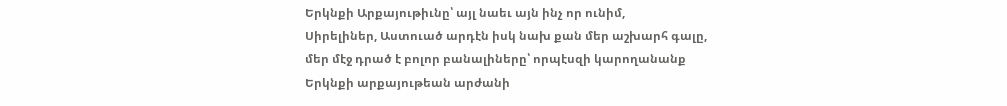Երկնքի Արքայութիւնը՝ այլ նաեւ այն ինչ որ ունիմ,
Սիրելիներ, Աստուած արդէն իսկ նախ քան մեր աշխարհ գալը, մեր մէջ դրած է բոլոր բանալիները՝ որպէսզի կարողանանք Երկնքի արքայութեան արժանի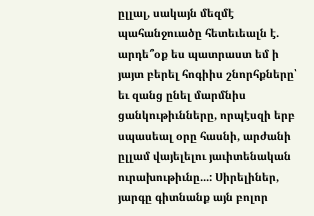ըլլալ, սակայն մեզմէ պահանջուածը հետեւեալն է. արդե՞օք ես պատրաստ եմ ի յայտ բերել հոգիիս շնորհքները՝ եւ զանց ընել մարմնիս ցանկութիւնները, որպէսզի երբ սպասեալ օրը հասնի, արժանի ըլլամ վայելելու յաւիտենական ուրախութիւնը...: Սիրելիներ, յարգը գիտնանք այն բոլոր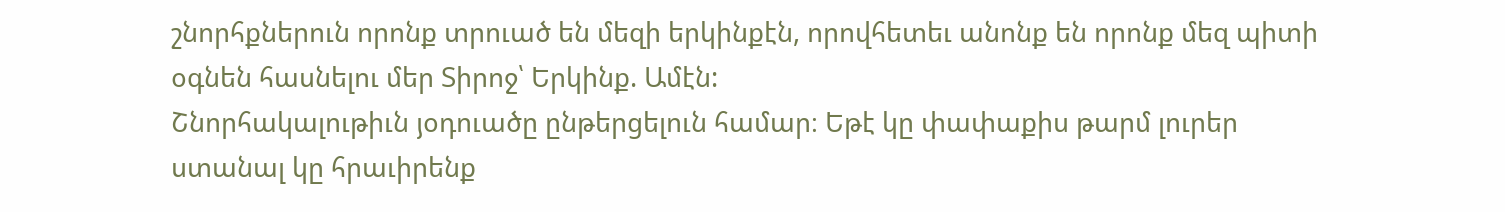շնորհքներուն որոնք տրուած են մեզի երկինքէն, որովհետեւ անոնք են որոնք մեզ պիտի օգնեն հասնելու մեր Տիրոջ՝ Երկինք. Ամէն:
Շնորհակալութիւն յօդուածը ընթերցելուն համար։ Եթէ կը փափաքիս թարմ լուրեր ստանալ կը հրաւիրենք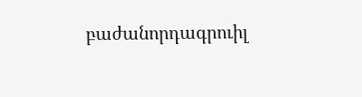բաժանորդագրուիլ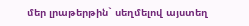մեր լրաթերթին` սեղմելով այստեղ